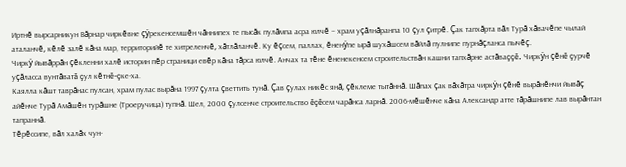Иртнĕ вырсарникун Вăрнар чиркĕвне çÿрекенсемшĕн чăннипех те пысăк пулăмпа асра юлчĕ – храм уçăлнăранпа 10 çул çитрĕ. Çак тапхăрта вăл Турă хăвачĕпе чылай аталанчĕ, кĕлĕ залĕ кăна мар, территорийĕ те хитреленчĕ, хăтлăланчĕ. Ку ĕçсем, паллах, ĕненÿпе ырă шухăшсем вăйлă пулнипе пурнăçланса пычĕç.
Чиркÿ йывăррăн çĕкленни халĕ историн пĕр страници евĕр кăна тăрса юлчĕ. Анчах та тĕне ĕненекенсем строительствăн кашни тапхăрне астăваççĕ. Чиркÿн çĕнĕ çурчĕ уçăласса вунтăватă çул кĕтнĕ-çке-ха.
Каялла кăшт таврăнас пулсан, храм пулас вырăна 1997 çулта çветтить тунă. Çав çулах никĕс янă, çĕклеме тытăннă. Шăпах çак вăхăтра чиркÿн çĕнĕ вырăнĕнчи йывăç айĕнче Турă Амăшĕн турăшне (Троеручица) тупнă. Шел, 2000 çулсенче строительство ĕçĕсем чарăнса ларнă. 2006-мĕшĕнче кăна Александр атте тăрăшнипе лав вырăнтан тапраннă.
Тĕрĕссипе, вăл халăх чун-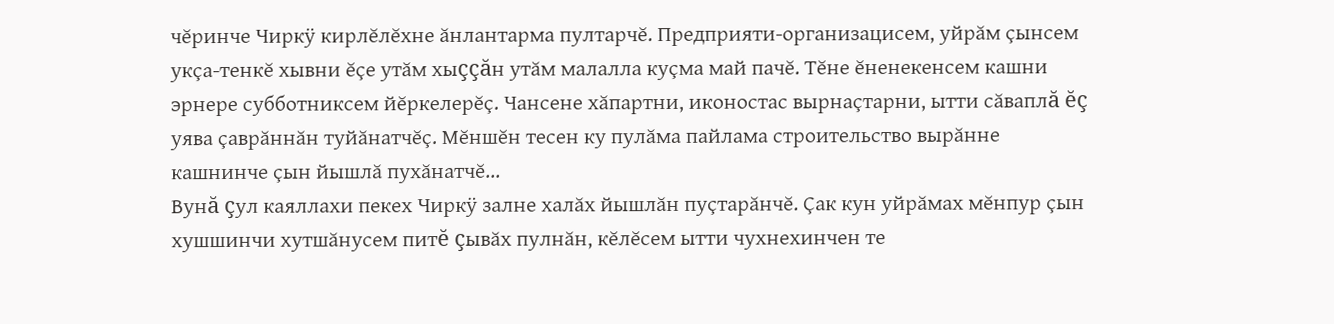чĕринче Чиркÿ кирлĕлĕхне ăнлантарма пултарчĕ. Предприяти-организацисем, уйрăм çынсем укçа-тенкĕ хывни ĕçе утăм хыççăн утăм малалла куçма май пачĕ. Тĕне ĕненекенсем кашни эрнере субботниксем йĕркелерĕç. Чансене хăпартни, иконостас вырнаçтарни, ытти сăваплă ĕç уява çаврăннăн туйăнатчĕç. Мĕншĕн тесен ку пулăма пайлама строительство вырăнне кашнинче çын йышлă пухăнатчĕ...
Вунă çул каяллахи пекех Чиркÿ залне халăх йышлăн пуçтарăнчĕ. Çак кун уйрăмах мĕнпур çын хушшинчи хутшăнусем питĕ çывăх пулнăн, кĕлĕсем ытти чухнехинчен те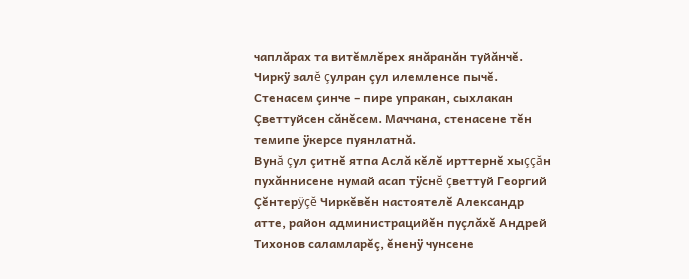чаплăрах та витĕмлĕрех янăранăн туйăнчĕ.
Чиркÿ залĕ çулран çул илемленсе пычĕ. Стенасем çинче – пире упракан, сыхлакан Çветтуйсен сăнĕсем. Маччана, стенасене тĕн темипе ÿкерсе пуянлатнă.
Вунă çул çитнĕ ятпа Аслă кĕлĕ ирттернĕ хыççăн пухăннисене нумай асап тÿснĕ çветтуй Георгий Çĕнтерÿçĕ Чиркĕвĕн настоятелĕ Александр атте, район администрацийĕн пуçлăхĕ Андрей Тихонов саламларĕç, ĕненÿ чунсене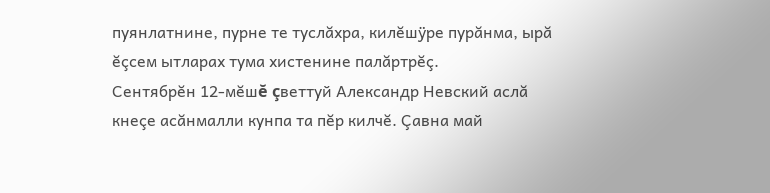пуянлатнине, пурне те туслăхра, килĕшÿре пурăнма, ырă ĕçсем ытларах тума хистенине палăртрĕç.
Сентябрĕн 12-мĕшĕ çветтуй Александр Невский аслă кнеçе асăнмалли кунпа та пĕр килчĕ. Çавна май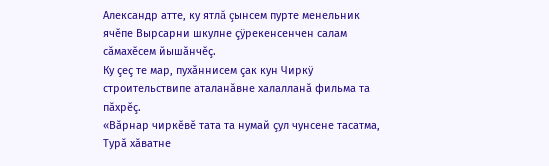Александр атте, ку ятлă çынсем пурте менельник ячĕпе Вырсарни шкулне çÿрекенсенчен салам сăмахĕсем йышăнчĕç.
Ку çеç те мар, пухăннисем çак кун Чиркÿ строительствипе аталанăвне халалланă фильма та пăхрĕç.
«Вăрнар чиркĕвĕ тата та нумай çул чунсене тасатма, Турă хăватне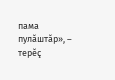пама пулăштăр», – терĕç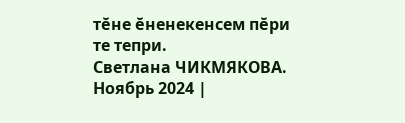тĕне ĕненекенсем пĕри те тепри.
Светлана ЧИКМЯКОВА.
Ноябрь 2024 |